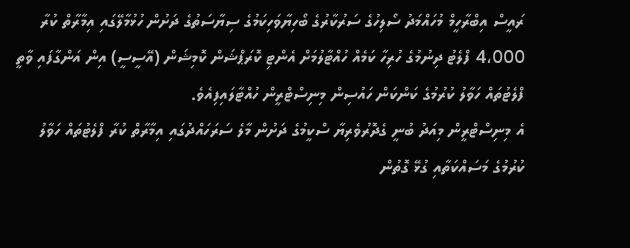ރައީސް އިބްރާހީމް މުހައްމަދު ސޯލިހުގެ ސަރުކާރުގެ ބޯހިޔާވަހިކަމުގެ ސިޔާސަތުގެ ދަށުން ހުޅުމާލޭގައި އިމާރާތް ކުރާ 4،000 ފްލެޓު ދިނުމުގެ ހުރިހާ ކަމެއް ހުއްޓާލުމަށް އެންޓި ކޮރަޕްޝަން ކޮމިޝަން (އޭސީސީ) އިން އަންގާފައި ވާތީ ފްލެޓުތައް ހަވާލު ކުރުމުގެ ކަންކަން ހައުސިން މިނިސްޓްރީން ހުއްޓާލައިފިއެވެ.
އެ މިނިސްޓްރީން މިއަދު ބުނީ ގެދޮރުވެރިޔާ ސްކީމުގެ ދަށުން މާލެ ސަރަހައްދުގައި އިމާރާތް ކުރާ ފްލެޓުތައް ހަވާލު ކުރުމުގެ މަސައްކަތާއި ގުޅޭ ގޮތުން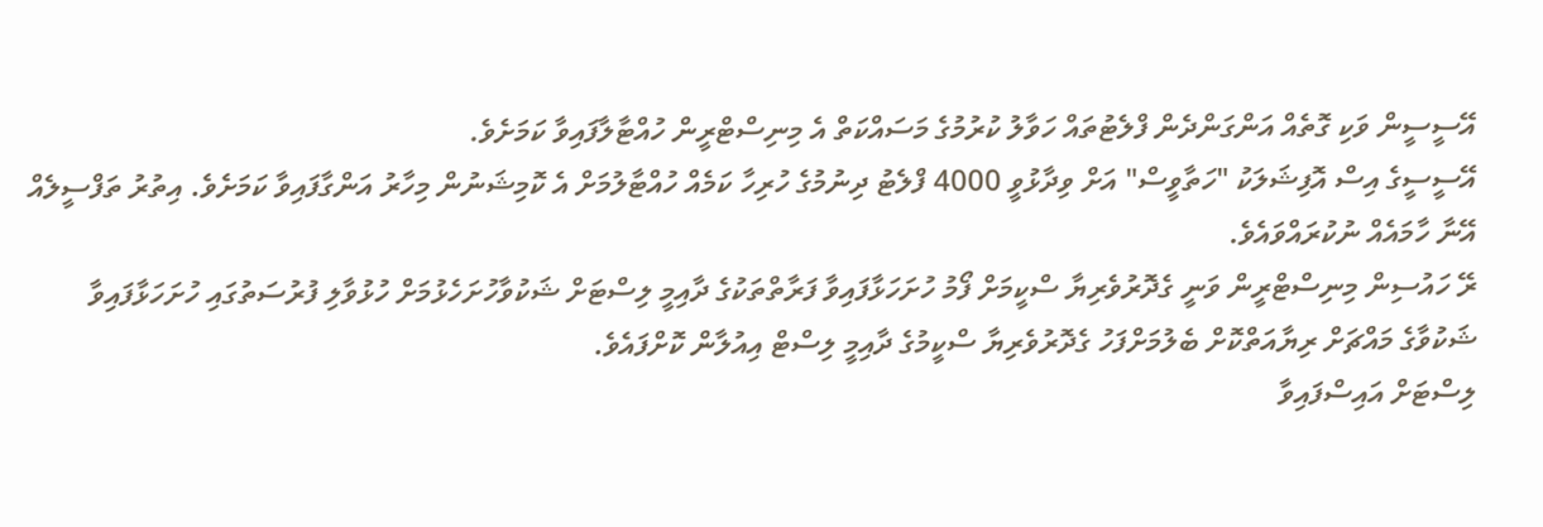އޭސީސީން ވަކި ގޮތެއް އަންގަންދެން ފްލެޓުތައް ހަވާލު ކުރުމުގެ މަސައްކަތް އެ މިނިސްޓްރީން ހުއްޓާލާފައިވާ ކަމަށެވެ.
އޭސީސީގެ އިސް އޮފިޝަލަކު "ހަތާވީސް" އަށް ވިދާޅުވީ 4000 ފްލެޓު ދިނުމުގެ ހުރިހާ ކަމެއް ހުއްޓާލުމަށް އެ ކޮމިޝަނުން މިހާރު އަންގާފައިވާ ކަމަށެވެ. އިތުރު ތަފްސީލެއް އޭނާ ހާމައެއް ނުކުރައްވައެވެ.
ރޭ ހައުސިން މިނިސްޓްރީން ވަނީ ގެދޮރުވެރިޔާ ސްކީމަށް ފޯމު ހުށަހަޅާފައިވާ ފަރާތްތަކުގެ ދާއިމީ ލިސްޓަށް ޝަކުވާހުށަހެޅުމަށް ހުޅުވާލި ފުރުސަތުގައި ހުށަހަޅާފައިވާ ޝަކުވާގެ މައްޗަށް ރިޔާއަތްކޮށް ބެލުމަށްފަހު ގެދޮރުވެރިޔާ ސްކީމުގެ ދާއިމީ ލިސްޓް އިއުލާން ކޮށްފައެވެ.
ލިސްޓަށް އައިސްފައިވާ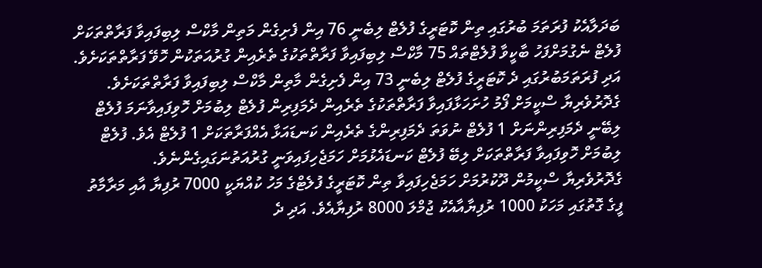ބަދަލާއެކު ފުރަތަމަ ބުރުގައި ތިން ކޮޓަރީގެ ފުލެޓް ލިބެނީ 76 އިން ފެށިގެން މަތިން މާކްސް ލިބިފައިވާ ފަރާތްތަކަށް ފުލެޓް ނެގުމަށްފަހު ބާކީވާ ފުލެޓްތައް 75 މާކްސް ލިބިފައިވާ ފަރާތްތަކުގެ ތެރެއިން ގުރުއަތަކުން ހޮވޭ ފަރާތްތަކަށެވެ. އަދި ފުރަތަމަބުރުގައި ދެ ކޮޓަރީގެ ފުލެޓް ލިބެނީ 73 އިން ފެށިގެން މާތިން މާކްސް ލިބިފައިވާ ފަރާތްތަކަށެވެ.
ގެދޮރުވެރިޔާ ސްކީމަށް ފޯމު ހުށަހަޅާފައިވާ ފަރާތްތަކުގެ ތެރެއިން ދެމަފިރިން ފުލެޓް ލިބުމަށް ހޮވިފައިވާނަމަ ފުލެޓް ލިބޭނީ ދެމަފިރިންނަށް 1 ފުލެޓް ނުވަތަ ދެމަފިރިންގެ ތެރެއިން ކަނޑައަޅާ އެއްފަރާތަކަށް 1 ފުލެޓް އެވެ. ފުލެޓް ލިބުމަށް ހޮވިފައިވާ ފަރާތްތަކަށް ލިބޭ ފުލެޓް ކަނޑައެޅުމަށް ހަމަޖެހިފައިވަނީ ގުރުއަތުނަގައިގެންނެވެ.
ގެދޮރުވެރިޔާ ސްކީމުން ދޫކުރުމަށް ހަމަޖެހިފައިވާ ތިން ކޮޓަރީގެ ފުލެޓްގެ މަހު ކުއްޔަކީ 7000 ރުފިޔާ އާއި މަރާމާތު ފީގެ ގޮތުގައި މަހަކު 1000 ރުފިޔާއާއެކު ޖުމްލަ 8000 ރުފިޔާއެވެ. އަދި ދެ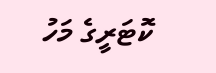ކޮޓަރީގެ މަހު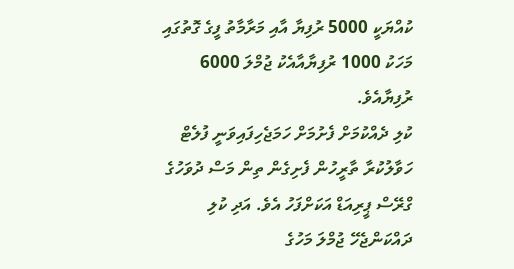ކުއްޔަކީ 5000 ރުފިޔާ އާއި މަރާމާތު ފީގެ ގޮތުގައި މަހަކު 1000 ރުފިޔާއާއެކު ޖުމްލަ 6000 ރުފިޔާއެވެ.
ކުލި ދެއްކުމަށް ފެށުމަށް ހަމަޖެހިފައިވަނީ ފުލެޓް ހަވާލުކުރާ ތާރީހުން ފެށިގެން ތިން މަސް ދުވަހުގެ ގްރޭސް ޕީރިއަޑް އަކަށްފަހު އެވެ. އަދި ކުލި ދައްކަންޖެހޭ ޖުމްލަ މަހުގެ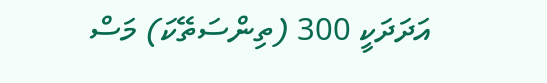އަދަދަކީ 300 (ތިންސަތޭކަ) މަސް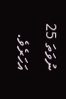ނުވަތަ 25 އަހަރެވެ.